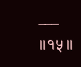___
॥१५॥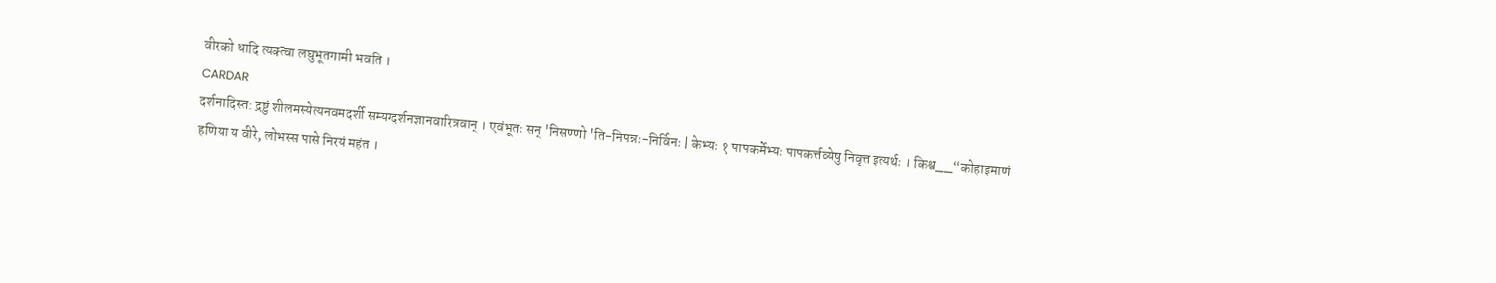वीरको धादि त्यक्त्वा लघुभूतगामी भवति ।
CARDAR
दर्शनादिस्त: द्रष्टुं शीलमस्येत्यनवमदर्शी सम्यग्दर्शनज्ञानवारित्रवान् । एवंभूतः सन् 'निसण्णो 'ति-निपन्नः-निर्विनः | केभ्यः १ पापकर्मेभ्यः पापकर्त्तव्येषु निवृत्त इत्यर्थः । किश्व__“कोहाइमाणं हणिया य वीरे, लोभस्स पासे निरयं महंत ।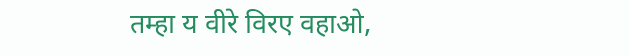तम्हा य वीरे विरए वहाओ,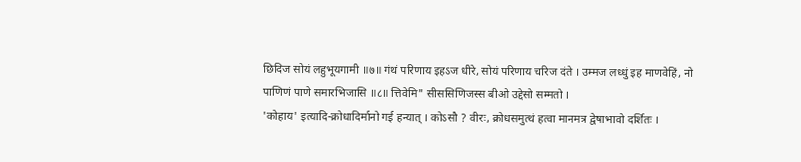छिदिज सोयं लहुभूयगामी ॥७॥ गंथं परिणाय इहऽज धीरे, सोयं परिणाय चरिज दंते । उम्मज लध्धुं इह माणवेहिं, नो पाणिणं पाणे समारभिजासि ॥८॥ त्तिवेमि" सीससिणिजस्स बीओ उद्देसो सम्मतो ।
'कोहाय' इत्यादि-क्रोधादिर्मानो गई हन्यात् । कोऽसौ ? वीरः, क्रोधसमुत्थं हत्वा मानमत्र द्वेषाभावो दर्शितः ।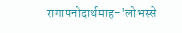रागापनोदार्थमाह-'लोभस्से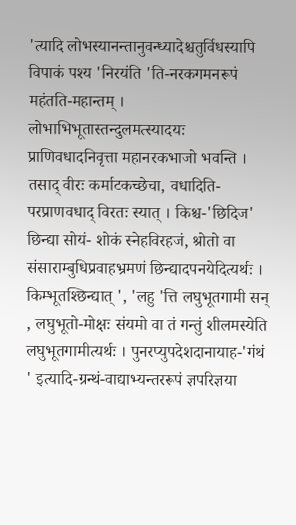'त्यादि लोभस्यानन्तानुवन्ध्यादेश्चतुर्विधस्यापि विपाकं पश्य 'निरयंति 'ति-नरकगमनरूपं महंतति-महान्तम् । लोभाभिभूतास्तन्दुलमत्स्यादयः प्राणिवधादनिवृत्ता महानरकभाजो भवन्ति । तसाद् वीरः कर्माटकच्छेचा, वधादिति- परप्राणवधाद् विरतः स्यात् । किश्च-'छिदिज' छिन्द्या सोयं- शोकं स्नेहविरहजं, श्रोतो वा संसाराम्बुधिप्रवाहभ्रमणं छिन्द्यादपनयेदित्यर्थः । किम्भूतश्छिन्द्यात् ', 'लहु 'त्ति लघुभूतगामी सन् , लघुभूतो-मोक्षः संयमो वा तं गन्तुं शीलमस्येति लघुभूतगामीत्यर्थः । पुनरप्युपदेशदानायाह-'गंथं ' इत्यादि-ग्रन्थं-वाद्याभ्यन्तररूपं ज्ञपरिज्ञया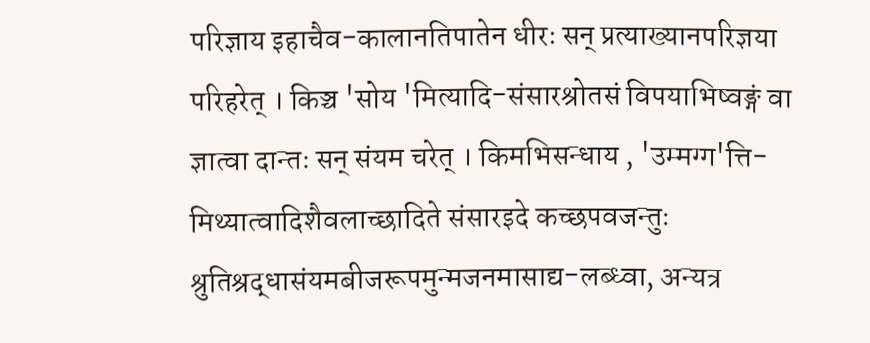परिज्ञाय इहाचैव-कालानतिपातेन धीरः सन् प्रत्याख्यानपरिज्ञया परिहरेत् । किञ्च 'सोय 'मित्यादि-संसारश्रोतसं विपयाभिष्वङ्गं वा ज्ञात्वा दान्तः सन् संयम चरेत् । किमभिसन्धाय , 'उम्मग्ग'त्ति- मिथ्यात्वादिशैवलाच्छादिते संसारइदे कच्छपवजन्तुः श्रुतिश्रद्धासंयमबीजरूपमुन्मजनमासाद्य-लब्ध्वा, अन्यत्र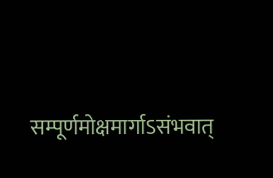सम्पूर्णमोक्षमार्गाऽसंभवात्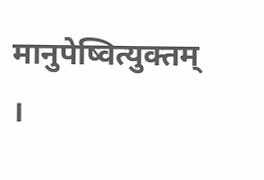मानुपेष्वित्युक्तम् ।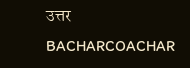उत्तर
BACHARCOACHAR